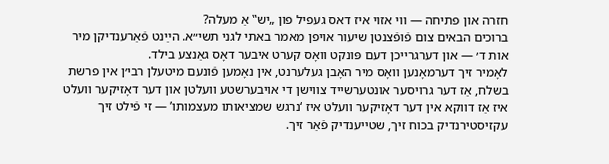חזרה און פתיחה — ווי אזוי איז דאס געפיל פון „יש‟ אַ מעלה?
ברוכים הבאים צום פֿופֿצנטן שיעור אויפן מאמר באתי לגני תשי״א. הײַנט פֿאַרענדיקן מיר אות ד׳ — און דערגרייכן דעם פּונקט וואָס קערט איבער דאָס גאַנצע בילד.
לאָמיר זיך דערמאָנען וואָס מיר האָבן געלערנט, אין נאָמען פֿונעם מיטעלן רבי׳ן אין פרשת בשלח, אַז דער גרויסער אונטערשייד צווישן די אויבערשטע וועלטן און דער דאָזיקער וועלט איז אַז דווקא אין דער דאָזיקער וועלט איז ‘נרגש שמציאותו מעצמותו’ — זי פֿילט זיך עקזיסטירנדיק בכוח זיך, שטייענדיק פֿאַר זיך.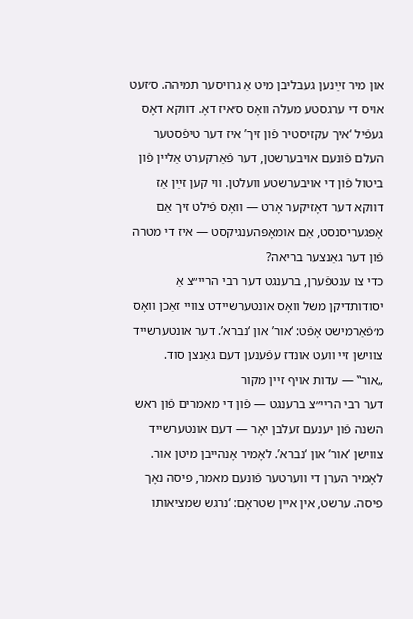און מיר זײַנען געבליבן מיט אַ גרויסער תמיהה. ס׳זעט אויס די ערגסטע מעלה וואָס ס׳איז דאָ. דווקא דאָס געפֿיל ‘איך עקזיסטיר פֿון זיך’ איז דער טיפֿסטער העלם פֿונעם אויבערשטן, דער פֿאַרקערט אַליין פֿון ביטול פֿון די אויבערשטע וועלטן. ווי קען זײַן אַז דווקא דער דאָזיקער אָרט — וואָס פֿילט זיך אַם אָפּגעריסנסט, אַם אומאָפּהענגיקסט — איז די מטרה פֿון דער גאַנצער בריאה?
כדי צו ענטפֿערן, ברענגט דער רבי הריי״צ אַ יסודותדיקן משל וואָס אונטערשיידט צוויי זאַכן וואָס מ׳פֿאַרמישט אָפֿט: ‘אור’ און ‘נברא’. דער אונטערשייד צווישן זיי וועט אונדז עפֿענען דעם גאַנצן סוד.
„אור‟ — עדות אויף זיין מקור
דער רבי הריי״צ ברענגט — פֿון די מאמרים פֿון ראש השנה פֿון יענעם זעלבן יאָר — דעם אונטערשייד צווישן ‘אור’ און ‘נברא’. לאָמיר אָנהייבן מיטן אור.
לאָמיר הערן די ווערטער פֿונעם מאמר, פיסה נאָך פיסה. ערשט, אין איין שטראָם: ‘נרגש שמציאותו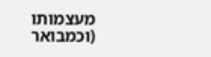מעצמותו (וכמבואר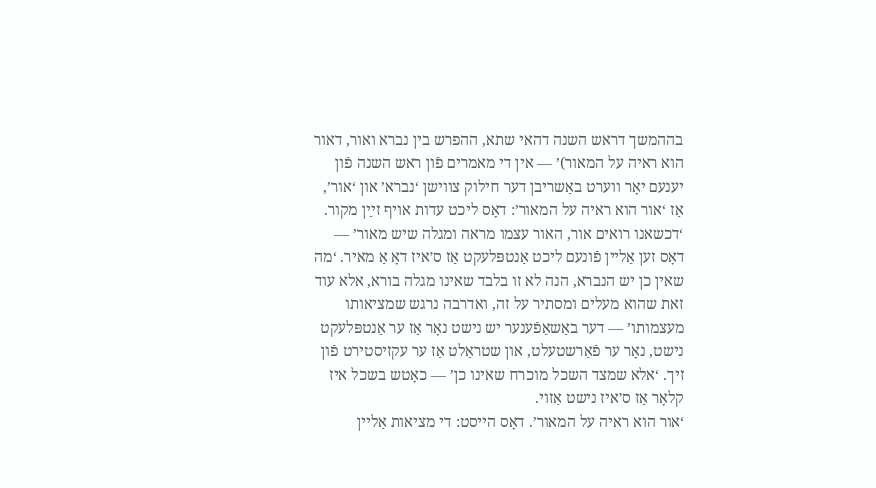בההמשך דראש השנה דהאי שתא, ההפרש בין נברא ואור, דאור הוא ראיה על המאור)’ — אין די מאמרים פֿון ראש השנה פֿון יענעם יאָר ווערט באַשריבן דער חילוק צווישן ‘נברא’ און ‘אור’, אַז ‘אור הוא ראיה על המאור’: דאָס ליכט עדות אויף זײַן מקור. ‘דכשאנו רואים אור, האור עצמו מראה ומגלה שיש מאור’ — דאָס זען אַליין פֿונעם ליכט אַנטפּלעקט אַז ס׳איז דאָ אַ מאיר. ‘מה שאין כן יש הנברא, הנה לא זו בלבד שאינו מגלה בורא, אלא עוד זאת שהוא מעלים ומסתיר על זה, ואדרבה נרגש שמציאותו מעצמותו’ — דער באַשאַפֿענער יש נישט נאָר אַז ער אַנטפּלעקט נישט, נאָר ער פֿאַרשטעלט, און שטראַלט אַז ער עקזיסטירט פֿון זיך. ‘אלא שמצד השכל מוכרח שאינו כן’ — כאָטש בשכל איז קלאָר אַז ס׳איז נישט אַזוי.
‘אור הוא ראיה על המאור’. דאָס הייסט: די מציאות אַליין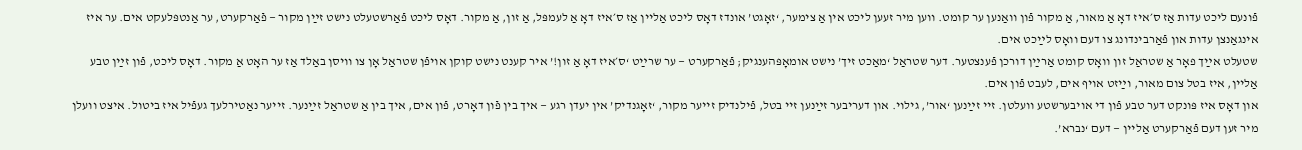פֿונעם ליכט עדות אַז ס׳איז דאָ אַ מאור, אַ מקור פֿון וואַנען ער קומט. ווען מיר זעען ליכט אין אַ צימער, ‘זאָגט’ אונדז דאָס ליכט אַליין אַז ס׳איז דאָ אַ לעמפּל, אַ זון, אַ מקור. דאָס ליכט פֿאַרשטעלט נישט זײַן מקור — פֿאַרקערט, ער אַנטפּלעקט אים. ער איז אינגאַנצן עדות און פֿאַרבינדונג צו דעם וואָס לײַכט אים.
שטעלט אײַך פאָר אַ שטראַל זון וואָס קומט אַרײַן דורכן פֿענצטער. דער שטראַל ‘מאַכט זיך’ נישט אומאָפּהענגיק; פֿאַרקערט — ער שרײַט ‘ס׳איז דאָ אַ זון!’ איר קענט נישט קוקן אויפֿן שטראַל אָן צו וויסן באַלד אַז ער האָט אַ מקור. דאָס ליכט, פֿון זײַן טבע אַליין, איז בטל צום מאור, וײַזט אויף אים, לעבט פֿון אים.
און דאָס איז פּונקט דער טבע פֿון די אויבערשטע וועלטן. זיי זײַנען ‘אור’, גילוי. און דעריבער זײַנען זיי בטל, פֿילנדיק זייער מקור, ‘זאָגנדיק’ אין יעדן רגע — איך בין פֿון דאָרט, פֿון אים, איך בין אַ שטראַל זײַנער. זייער נאַטירלעך געפֿיל איז ביטול. איצט וועלן מיר זען דעם פֿאַרקערט אַליין — דעם ‘נברא’.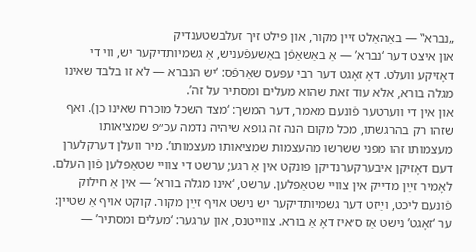„נברא‟ — באַהאַלט זיין מקור, און פילט זיך זעלבשטענדיק
און איצט דער ‘נברא’ — אַ באַשאַפֿן באַשעפֿעניש, אַ גשמיותדיקער יש, ווי די דאָזיקע וועלט. דאָ זאָגט דער רבי עפּעס שאַרפֿס: ‘יש הנברא — לא זו בלבד שאינו מגלה בורא, אלא עוד זאת שהוא מעלים ומסתיר על זה’.
און אין די ווערטער פֿונעם מאמר, דער המשך: ‘מצד השכל מוכרח שאינו כן). ואף שזהו רק בהרגשתו, מכל מקום הנה זה גופא שיהיה נדמה עכ״פ שמציאותו מעצמותו זהו מפני ששרשו מהעצמות שמציאותו מעצמותו’. מיר וועלן דערקלערן דעם דאָזיקן איבערקערנדיקן פּונקט אין אַ רגע; ערשט די צוויי שטאַפּלען פֿון העלם.
לאָמיר זײַן מדייק אין צוויי שטאַפּלען. ערשט, ‘אינו מגלה בורא’ — אין אַ חילוק פֿונעם ליכט, וײַזט דער גשמיותדיקער יש נישט אויף זײַן מקור. קוקט אויף אַ שטיין: ער ‘זאָגט’ נישט אַז ס׳איז דאָ אַ בורא. צווייטנס, און ערגער: ‘מעלים ומסתיר’ —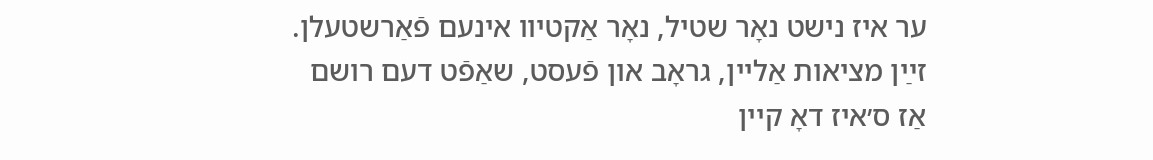ער איז נישט נאָר שטיל, נאָר אַקטיוו אינעם פֿאַרשטעלן. זײַן מציאות אַליין, גראָב און פֿעסט, שאַפֿט דעם רושם אַז ס׳איז דאָ קיין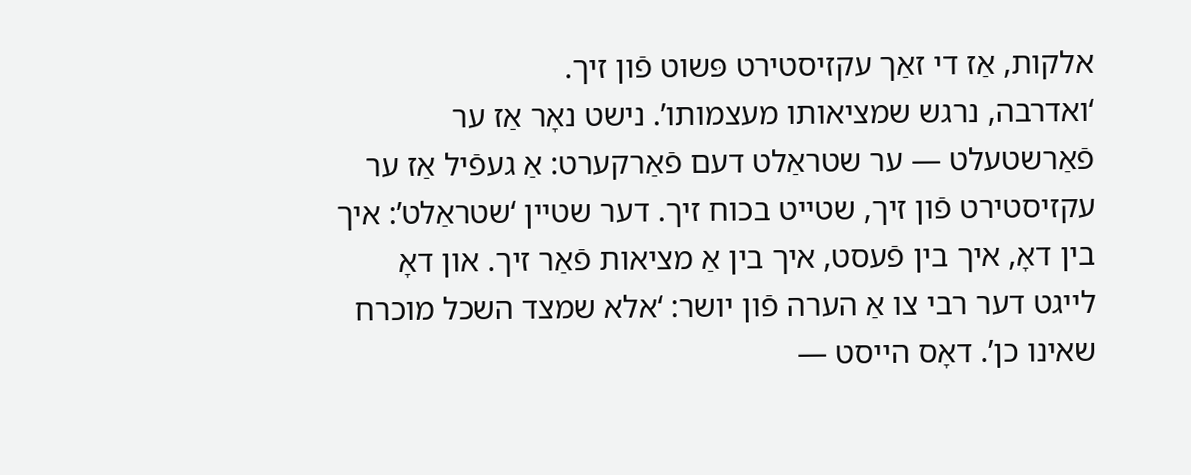אלקות, אַז די זאַך עקזיסטירט פּשוט פֿון זיך.
‘ואדרבה, נרגש שמציאותו מעצמותו’. נישט נאָר אַז ער פֿאַרשטעלט — ער שטראַלט דעם פֿאַרקערט: אַ געפֿיל אַז ער עקזיסטירט פֿון זיך, שטייט בכוח זיך. דער שטיין ‘שטראַלט’: איך בין דאָ, איך בין פֿעסט, איך בין אַ מציאות פֿאַר זיך. און דאָ לייגט דער רבי צו אַ הערה פֿון יושר: ‘אלא שמצד השכל מוכרח שאינו כן’. דאָס הייסט —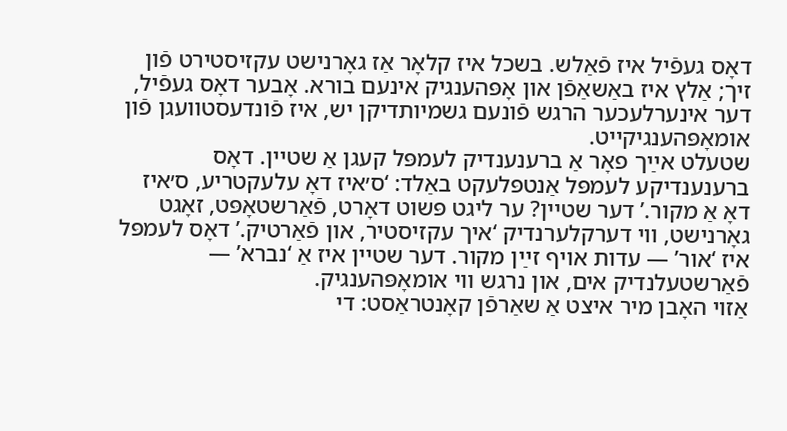דאָס געפֿיל איז פֿאַלש. בשכל איז קלאָר אַז גאָרנישט עקזיסטירט פֿון זיך; אַלץ איז באַשאַפֿן און אָפּהענגיק אינעם בורא. אָבער דאָס געפֿיל, דער אינערלעכער הרגש פֿונעם גשמיותדיקן יש, איז פֿונדעסטוועגן פֿון אומאָפּהענגיקייט.
שטעלט אײַך פאָר אַ ברענענדיק לעמפּל קעגן אַ שטיין. דאָס ברענענדיקע לעמפּל אַנטפּלעקט באַלד: ‘ס׳איז דאָ עלעקטריע, ס׳איז דאָ אַ מקור.’ דער שטיין? ער ליגט פּשוט דאָרט, פֿאַרשטאָפּט, זאָגט גאָרנישט, ווי דערקלערנדיק ‘איך עקזיסטיר, און פֿאַרטיק.’ דאָס לעמפּל איז ‘אור’ — עדות אויף זײַן מקור. דער שטיין איז אַ ‘נברא’ — פֿאַרשטעלנדיק אים, און נרגש ווי אומאָפּהענגיק.
אַזוי האָבן מיר איצט אַ שאַרפֿן קאָנטראַסט: די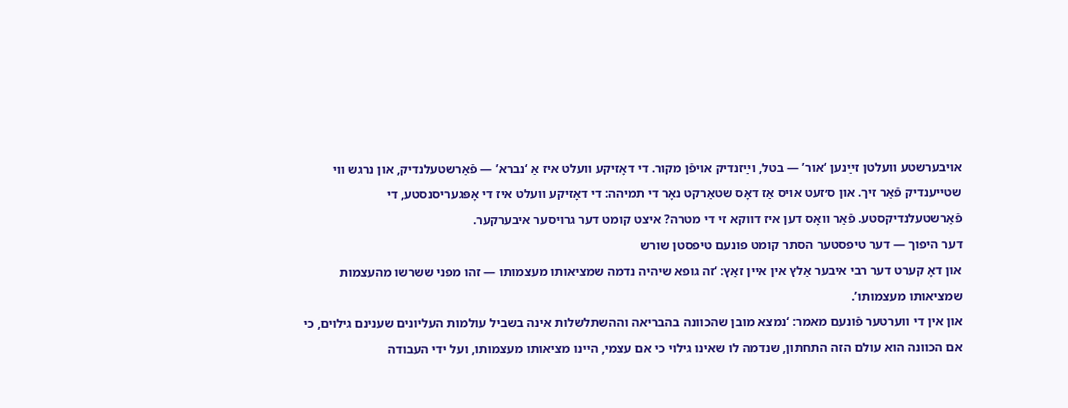אויבערשטע וועלטן זײַנען ‘אור’ — בטל, וײַזנדיק אויפֿן מקור. די דאָזיקע וועלט איז אַ ‘נברא’ — פֿאַרשטעלנדיק, און נרגש ווי שטייענדיק פֿאַר זיך. און ס׳זעט אויס אַז דאָס שטאַרקט נאָר די תמיהה: די דאָזיקע וועלט איז די אָפּגעריסנסטע, די פֿאַרשטעלנדיקסטע. פֿאַר וואָס דען איז דווקא זי די מטרה? איצט קומט דער גרויסער איבערקער.
דער היפוך — דער טיפסטער הסתר קומט פונעם טיפסטן שורש
און דאָ קערט דער רבי איבער אַלץ אין איין זאַץ: ‘זה גופא שיהיה נדמה שמציאותו מעצמותו — זהו מפני ששרשו מהעצמות שמציאותו מעצמותו’.
און אין די ווערטער פֿונעם מאמר: ‘נמצא מובן שהכוונה בהבריאה וההשתלשלות אינה בשביל עולמות העליונים שענינם גילוים, כי אם הכוונה הוא עולם הזה התחתון, שנדמה לו שאינו גילוי כי אם עצמי, היינו מציאותו מעצמותו, ועל ידי העבודה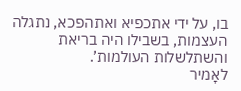בו, על ידי אתכפיא ואתהפכא, נתגלה העצמות, בשבילו היה בריאת והשתלשלות העולמות’.
לאָמיר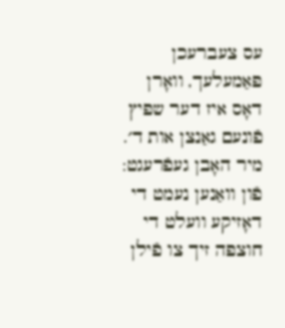עס צעברעכן פּאַמעלעך, וואָרן דאָס איז דער שפּיץ פֿונעם גאַנצן אות ד׳. מיר האָבן געפֿרעגט: פֿון וואַנען נעמט די דאָזיקע וועלט די חוצפּה זיך צו פֿילן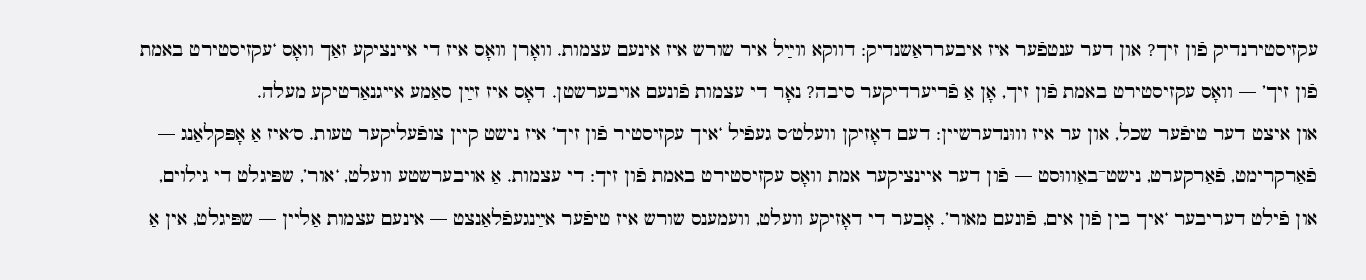עקזיסטירנדיק פֿון זיך? און דער ענטפֿער איז איבערראַשנדיק: דווקא ווײַל איר שורש איז אינעם עצמות. וואָרן וואָס איז די איינציקע זאַך וואָס ‘עקזיסטירט באמת פֿון זיך’ — וואָס עקזיסטירט באמת פֿון זיך, אָן אַ פֿריערדיקער סיבה? נאָר די עצמות פֿונעם אויבערשטן. דאָס איז זײַן סאַמע אייגנאַרטיקע מעלה.
און איצט דער טיפֿער שכל, און ער איז וווּנדערשיין: דעם דאָזיקן וועלט׳ס געפֿיל ‘איך עקזיסטיר פֿון זיך’ איז נישט קיין צופֿעליקער טעות. ס׳איז אַ אָפּקלאַנג — פֿאַרקרימט, פֿאַרקערט, נישט־באַוווּסט — פֿון דער איינציקער אמת וואָס עקזיסטירט באמת פֿון זיך: די עצמות. אַ אויבערשטע וועלט, ‘אור’, שפּיגלט די גילוים, און פֿילט דעריבער ‘איך בין פֿון אים, פֿונעם מאור’. אָבער די דאָזיקע וועלט, וועמענס שורש איז טיפֿער אײַנגעפֿלאַנצט — אינעם עצמות אַליין — שפּיגלט, אין אַ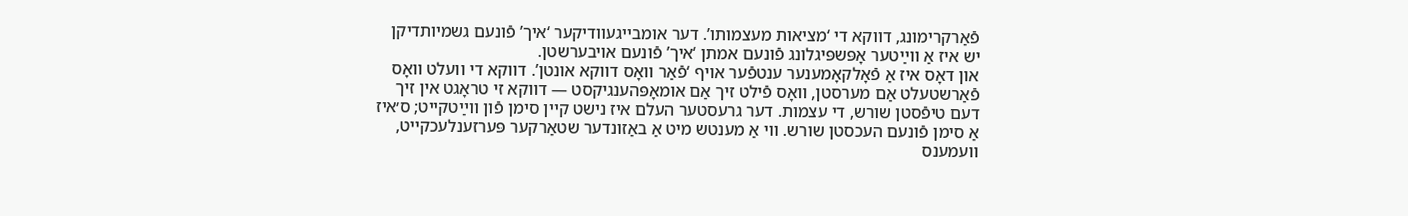פֿאַרקרימונג, דווקא די ‘מציאות מעצמותו’. דער אומבייגעוודיקער ‘איך’ פֿונעם גשמיותדיקן יש איז אַ ווײַטער אָפּשפּיגלונג פֿונעם אמתן ‘איך’ פֿונעם אויבערשטן.
און דאָס איז אַ פֿאָלקאָמענער ענטפֿער אויף ‘פֿאַר וואָס דווקא אונטן’. דווקא די וועלט וואָס פֿאַרשטעלט אַם מערסטן, וואָס פֿילט זיך אַם אומאָפּהענגיקסט — דווקא זי טראָגט אין זיך דעם טיפֿסטן שורש, די עצמות. דער גרעסטער העלם איז נישט קיין סימן פֿון ווײַטקייט; ס׳איז אַ סימן פֿונעם העכסטן שורש. ווי אַ מענטש מיט אַ באַזונדער שטאַרקער פּערזענלעכקייט, וועמענס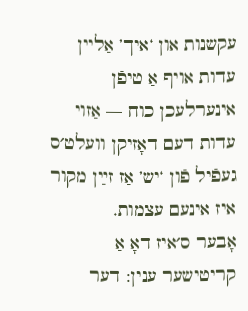עקשנות און ‘איך’ אַליין עדות אויף אַ טיפֿן אינערלעכן כוח — אַזוי עדות דעם דאָזיקן וועלט׳ס געפֿיל פֿון ‘יש’ אַז זײַן מקור איז אינעם עצמות.
אָבער ס׳איז דאָ אַ קריטישער ענין: דער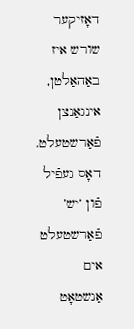דאָזיקער שורש איז באַהאַלטן, אינגאַנצן פֿאַרשטעלט. דאָס געפֿיל פֿון ‘יש’ פֿאַרשטעלט אים אַנשטאָט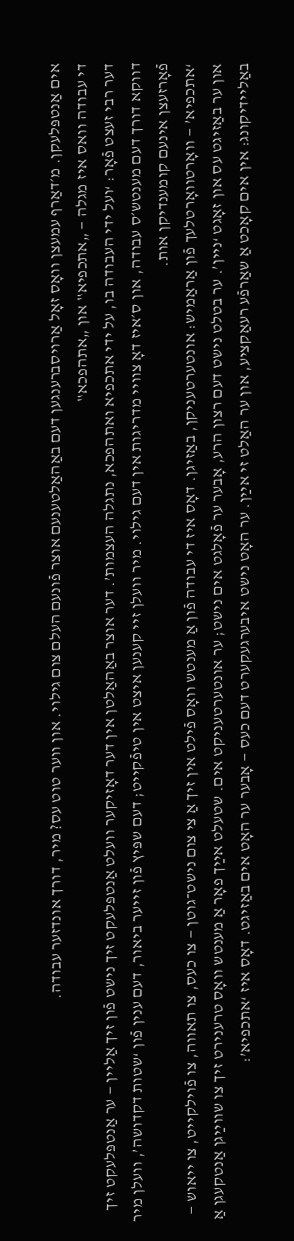אים אַנטפּלעקן. מ׳דאַרף עמעצן וואָס זאָל אַרויסברענגען דעם באַהאַלטענעם אוצר פֿונעם העלם צום גילוי. און ווער טוט עס? מיר, דורך אונדזער עבודה.
די עבודה וואס איז מגלה — „אתכפיא‟ און „אתהפכא‟
דער רבי זעצט פֿאָר: ‘ועל ידי העבודה בו, על ידי אתכפיא ואתהפכא, נתגלה העצמות’. דער אוצר באַהאַלטן אין דער דאָזיקער וועלט אַנטפּלעקט זיך נישט פֿון זיך אַליין — ער אַנטפּלעקט זיך דווקא דורך דעם מענטש׳ס עבודה, און ס׳איז דאָ צוויי מדריגות אין דעם גילוי. מיר וועלן זיי קענען איצט אין טיפֿקייט; דעם שפּיץ פֿון זייער ביאור, דעם ענין פֿון ‘שטות דקדושה’, וועלן מיר פֿאָרזעצן אינעם קומענדיקן אות.
‘אתכפיא’ — וואָרטוואָרטלעך פֿון אַראַמיש: אונטערטעניקן, באַזיגן. דאָס איז די עבודה פֿון אַ מענטש וואָס פֿילט אין זיך אַ צי צום נישט־גוטן — צו כעס, צו תאווה, צו פֿוילקייט, צו ייאוש — און ער באַזיגט עס און זאָגט ‘ניין’. ער בטלט נישט דעם רצון הרע, אָבער ער פֿאָלגט אים נישט; ער אונטערטעניקט אים. שטעלט אײַך פאָר אַ מענטש וואָס טרענירט זיך צו שווײַגן אַנטקעגן אַ באַליידיקונג: אין אים קאָכט אַ שאַרפֿע רעאַקציע, און ער האַלט זי אײַן. ער האָט נישט איבערגעקערט דעם כעס — אָבער ער האָט אים באַזיגט. דאָס איז ‘אתכפיא’: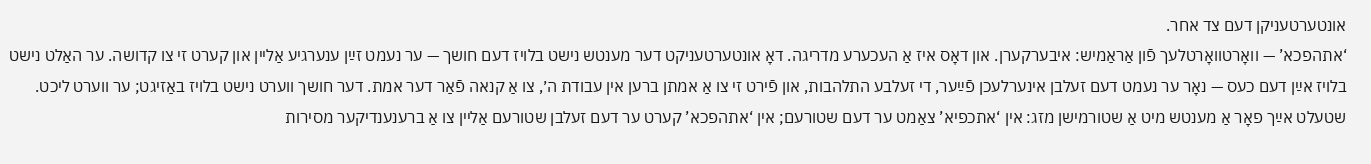אונטערטעניקן דעם צד אחר.
‘אתהפכא’ — וואָרטוואָרטלעך פֿון אַראַמיש: איבערקערן. און דאָס איז אַ העכערע מדריגה. דאָ אונטערטעניקט דער מענטש נישט בלויז דעם חושך — ער נעמט זײַן ענערגיע אַליין און קערט זי צו קדושה. ער האַלט נישט בלויז אײַן דעם כעס — נאָר ער נעמט דעם זעלבן אינערלעכן פֿײַער, די זעלבע התלהבות, און פֿירט זי צו אַ אמתן ברען אין עבודת ה׳, צו אַ קנאה פֿאַר דער אמת. דער חושך ווערט נישט בלויז באַזיגט; ער ווערט ליכט. שטעלט אײַך פאָר אַ מענטש מיט אַ שטורמישן מזג: אין ‘אתכפיא’ צאַמט ער דעם שטורעם; אין ‘אתהפכא’ קערט ער דעם זעלבן שטורעם אַליין צו אַ ברענענדיקער מסירות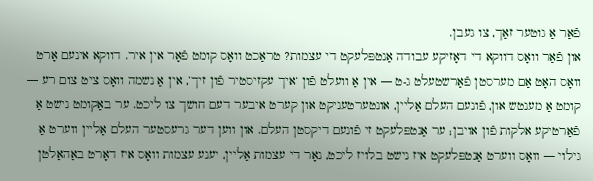פֿאַר אַ גוטער זאַך, צו געבן.
און פֿאַר וואָס דווקא די דאָזיקע עבודה אַנטפּלעקט די עצמות? טראַכט וואָס קומט פֿאָר אין איר. דווקא אינעם אָרט וואָס האָט אַם מערסטן פֿאַרשטעלט ג-ט — אין אַ וועלט פֿון ‘איך עקזיסטיר פֿון זיך’, אין אַ נשמה וואָס ציט צום רע — קומט אַ מענטש און, פֿונעם העלם אַליין, אונטערטעניקט און קערט איבער דעם חושך צו ליכט. ער באַקומט נישט אַ פֿאַרטיקע אלקות פֿון אויבן; ער אַנטפּלעקט זי פֿונעם דיקסטן העלם. און ווען דער גרעסטער העלם אַליין ווערט אַ גילוי — וואָס ווערט אַנטפּלעקט איז נישט בלויז ליכט, נאָר די עצמות אַליין, יענע עצמות וואָס איז דאָרט באַהאַלטן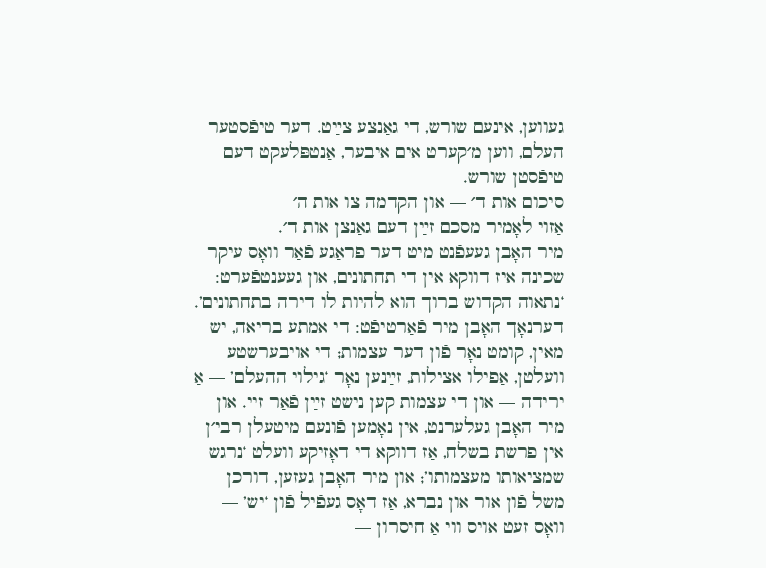געווען, אינעם שורש, די גאַנצע צײַט. דער טיפֿסטער העלם, ווען מ׳קערט אים איבער, אַנטפּלעקט דעם טיפֿסטן שורש.
סיכום אות ד׳ — און הקדמה צו אות ה׳
אַזוי לאָמיר מסכם זײַן דעם גאַנצן אות ד׳.
מיר האָבן געעפֿנט מיט דער פראַגע פֿאַר וואָס עיקר שכינה איז דווקא אין די תחתונים, און געענטפֿערט: ‘נתאוה הקדוש ברוך הוא להיות לו דירה בתחתונים’. דערנאָך האָבן מיר פֿאַרטיפֿט: די אמתע בריאה, יש מאין, קומט נאָר פֿון דער עצמות; די אויבערשטע וועלטן, אַפילו אצילות, זײַנען נאָר ‘גילוי ההעלם’ — אַ ירידה — און די עצמות קען נישט זײַן פֿאַר זיי. און מיר האָבן געלערנט, אין נאָמען פֿונעם מיטעלן רבי׳ן אין פרשת בשלח, אַז דווקא די דאָזיקע וועלט ‘נרגש שמציאותו מעצמותו’; און מיר האָבן געזען, דורכן משל פֿון אור און נברא, אַז דאָס געפֿיל פֿון ‘יש’ — וואָס זעט אויס ווי אַ חיסרון —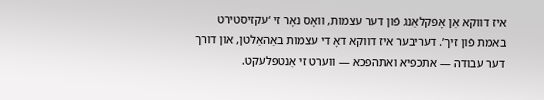איז דווקא אַן אָפּקלאַנג פֿון דער עצמות, וואָס נאָר זי ‘עקזיסטירט באמת פֿון זיך’. דעריבער איז דווקא דאָ די עצמות באַהאַלטן, און דורך דער עבודה — אתכפיא ואתהפכא — ווערט זי אַנטפּלעקט.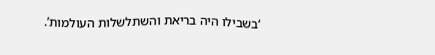‘בשבילו היה בריאת והשתלשלות העולמות’.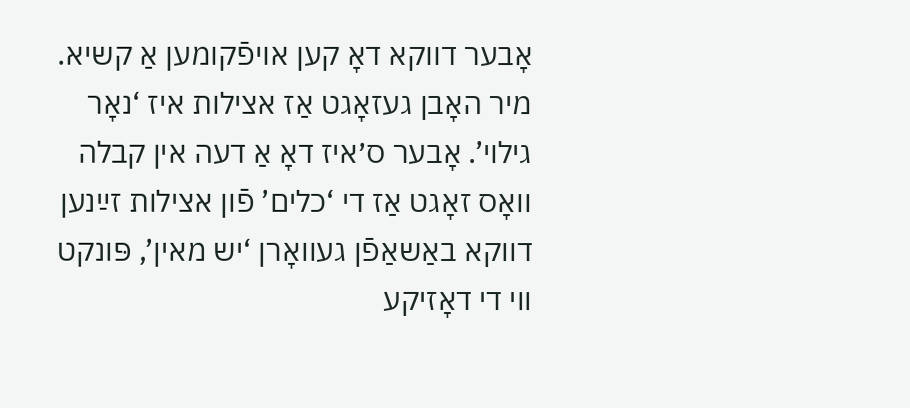אָבער דווקא דאָ קען אויפֿקומען אַ קשיא. מיר האָבן געזאָגט אַז אצילות איז ‘נאָר גילוי’. אָבער ס׳איז דאָ אַ דעה אין קבלה וואָס זאָגט אַז די ‘כלים’ פֿון אצילות זײַנען דווקא באַשאַפֿן געוואָרן ‘יש מאין’, פּונקט ווי די דאָזיקע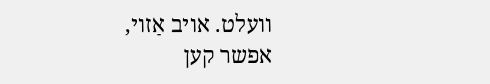וועלט. אויב אַזוי, אפשר קען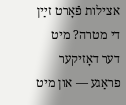אצילות פֿאָרט זײַן די מטרה? מיט דער דאָזיקער פראַגע — און מיט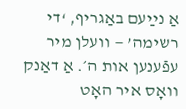אַ נײַעם באַגריף, ‘די רשימה’ — וועלן מיר עפֿענען אות ה׳. אַ דאַנק וואָס איר האָט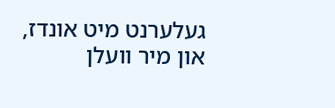געלערנט מיט אונדז, און מיר וועלן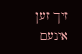זיך זען אינעם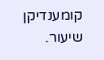קומענדיקן שיעור.